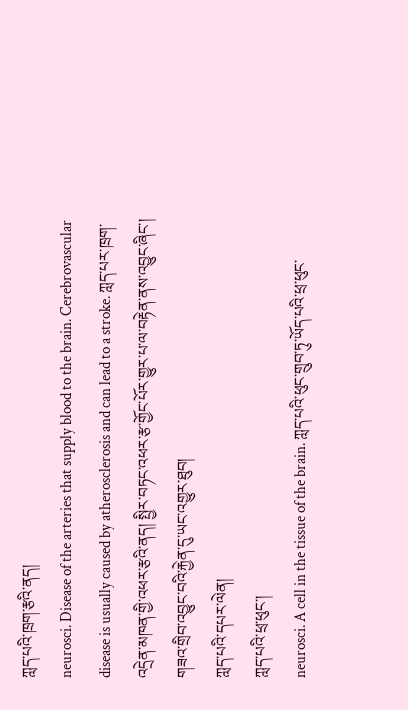ཀླད་པའི་ཁྲག་རྩའི་ནད།
neurosci. Disease of the arteries that supply blood to the brain. Cerebrovascular disease is usually caused by atherosclerosis and can lead to a stroke. ཀླད་པར་ཁྲག་འདྲེན་མཁན་གྱི་འཕར་རྩའི་ནད། སྤྱིར་བཏང་འཕར་རྩ་གྱོང་པོར་གྱུར་པ་ལ་བརྟེན་ནས་འབྱུང་ཞིང་། གཟའ་གྲིབ་འབྱུང་བའི་རྐྱེན་དུ་ཡང་འགྱུར་ཐུབ།
ཀླད་པའི་དཔར་ལེན།
ཀླད་པའི་ཕྲ་ཕུང་།
neurosci. A cell in the tissue of the brain. ཀླད་པའི་ཕུང་གྲུབ་ཏུ་ཡོད་པའི་ཕྲ་ཕུང་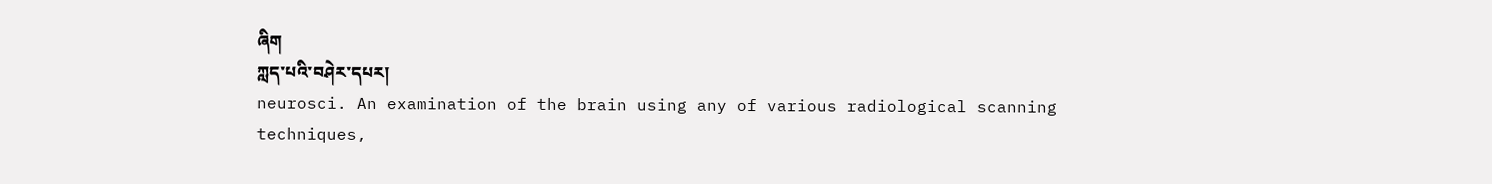ཞིག
ཀླད་པའི་བཤེར་དཔར།
neurosci. An examination of the brain using any of various radiological scanning techniques,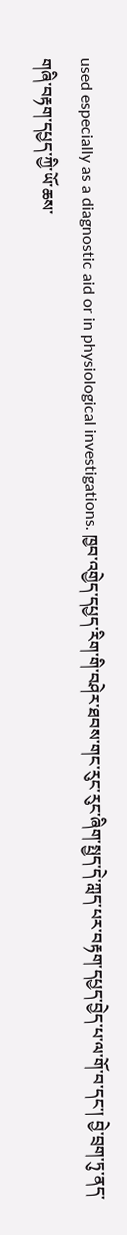used especially as a diagnostic aid or in physiological investigations. ཁྱབ་འགྱེད་དཔྱད་རིག་གི་བཤེར་ཐབས་གང་རུང་རུང་ཞིག་སྤྱད་དེ་ཀླད་པར་བརྟག་དཔྱད་བྱེད་པ་ལ་གོ་བ་དང་། བྱེ་བྲག་ཏུ་ནད་གཞི་བརྟག་དཔྱད་ཀྱི་ཡོ་ཆས་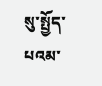སུ་སྤྱོད་པའམ་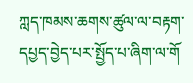ཀླད་ཁམས་ཆགས་ཚུལ་ལ་བརྟག་དཔྱད་བྱེད་པར་སྤྱོད་པ་ཞིག་ལ་གོ